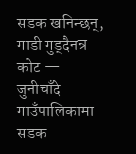सडक खनिन्छन्, गाडी गुड्दैनन्र कोट — जुनीचाँदे गाउँपालिकामा सडक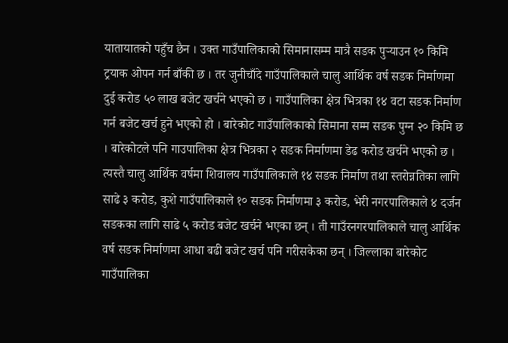यातायातको पहुँच छैन । उक्त गाउँपालिकाको सिमानासम्म मात्रै सडक पुर्‍याउन १० किमि ट्रयाक ओपन गर्न बाँकी छ । तर जुनीचाँदे गाउँपालिकाले चालु आर्थिक वर्ष सडक निर्माणमा दुई करोड ५० लाख बजेट खर्चने भएको छ । गाउँपालिका क्षेत्र भित्रका १४ वटा सडक निर्माण गर्न बजेट खर्च हुने भएको हो । बारेकोट गाउँपालिकाको सिमाना सम्म सडक पुग्न २० किमि छ । बारेकोटले पनि गाउपालिका क्षेत्र भित्रका २ सडक निर्माणमा डेढ करोड खर्चने भएको छ । त्यस्तै चालु आर्थिक वर्षमा शिवालय गाउँपालिकाले १४ सडक निर्माण तथा स्तरोन्नतिका लागि साढे ३ करोड, कुशे गाउँपालिकाले १० सडक निर्माणमा ३ करोड, भेरी नगरपालिकाले ४ दर्जन सडकका लागि साढे ५ करोड बजेट खर्चने भएका छन् । ती गाउँरनगरपालिकाले चालु आर्थिक वर्ष सडक निर्माणमा आधा बढी बजेट खर्च पनि गरीसकेका छन् । जिल्लाका बारेकोट गाउँपालिका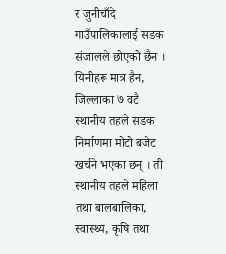र जुनीचाँदे गाउँपालिकालाई सडक संजालले छोएको छैन । यिनीहरू मात्र हैन, जिल्लाका ७ वटै स्थानीय तहले सडक निर्माणमा मोटो बजेट खर्चने भएका छन् । ती स्थानीय तहले महिला तथा बालबालिका, स्वास्थ्य, कृषि तथा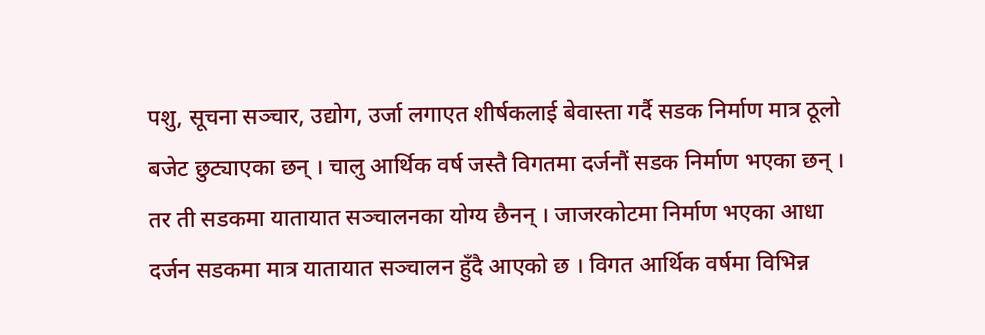पशु, सूचना सञ्चार, उद्योग, उर्जा लगाएत शीर्षकलाई बेवास्ता गर्दै सडक निर्माण मात्र ठूलो बजेट छुट्याएका छन् । चालु आर्थिक वर्ष जस्तै विगतमा दर्जनौं सडक निर्माण भएका छन् । तर ती सडकमा यातायात सञ्चालनका योग्य छैनन् । जाजरकोटमा निर्माण भएका आधा दर्जन सडकमा मात्र यातायात सञ्चालन हुँदै आएको छ । विगत आर्थिक वर्षमा विभिन्न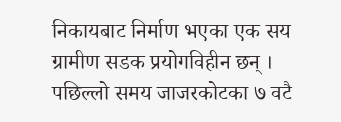निकायबाट निर्माण भएका एक सय ग्रामीण सडक प्रयोगविहीन छन् । पछिल्लो समय जाजरकोटका ७ वटै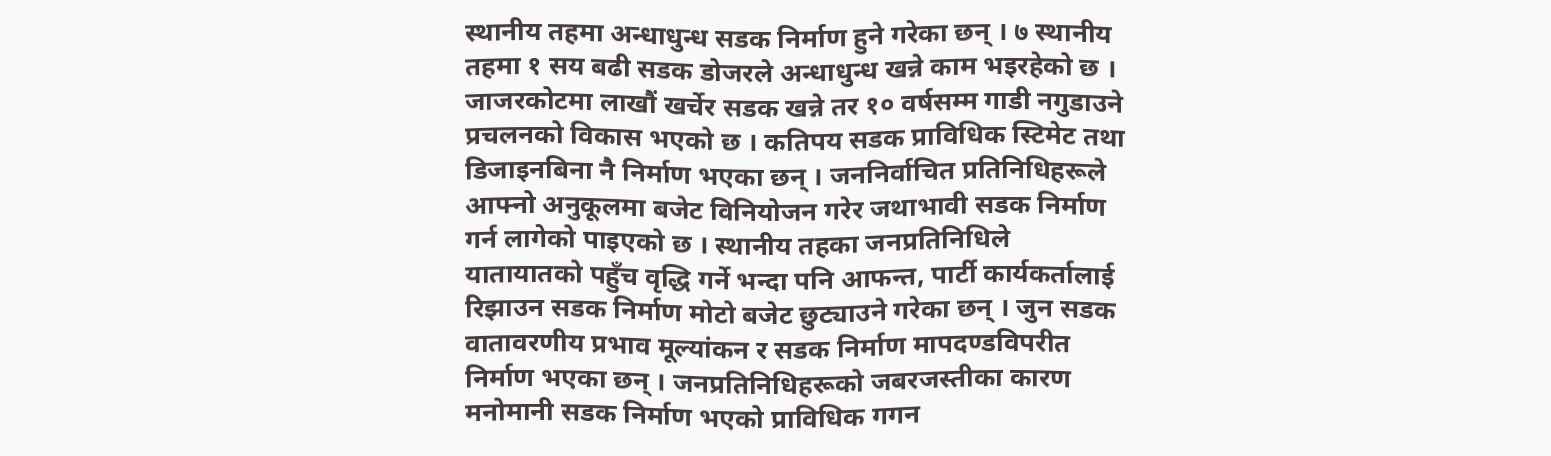स्थानीय तहमा अन्धाधुन्ध सडक निर्माण हुने गरेका छन् । ७ स्थानीय तहमा १ सय बढी सडक डोजरले अन्धाधुन्ध खन्ने काम भइरहेको छ । जाजरकोटमा लाखौं खर्चेर सडक खन्ने तर १० वर्षसम्म गाडी नगुडाउने प्रचलनको विकास भएको छ । कतिपय सडक प्राविधिक स्टिमेट तथा डिजाइनबिना नै निर्माण भएका छन् । जननिर्वाचित प्रतिनिधिहरूले आफ्नो अनुकूलमा बजेट विनियोजन गरेर जथाभावी सडक निर्माण गर्न लागेको पाइएको छ । स्थानीय तहका जनप्रतिनिधिले यातायातको पहुँच वृद्धि गर्ने भन्दा पनि आफन्त, पार्टी कार्यकर्तालाई रिझाउन सडक निर्माण मोटो बजेट छुट्याउने गरेका छन् । जुन सडक वातावरणीय प्रभाव मूल्यांकन र सडक निर्माण मापदण्डविपरीत निर्माण भएका छन् । जनप्रतिनिधिहरूको जबरजस्तीका कारण मनोमानी सडक निर्माण भएको प्राविधिक गगन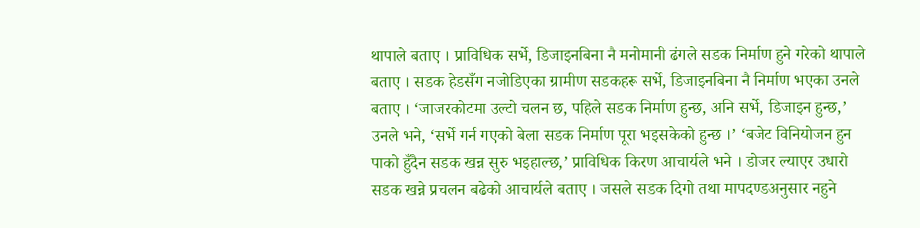थापाले बताए । प्राविधिक सर्भे, डिजाइनबिना नै मनोमानी ढंगले सडक निर्माण हुने गरेको थापाले बताए । सडक हेडसँग नजोडिएका ग्रामीण सडकहरू सर्भे, डिजाइनबिना नै निर्माण भएका उनले बताए । ‘जाजरकोटमा उल्टो चलन छ, पहिले सडक निर्माण हुन्छ, अनि सर्भे, डिजाइन हुन्छ,’ उनले भने, ‘सर्भे गर्न गएको बेला सडक निर्माण पूरा भइसकेको हुन्छ ।’ ‘बजेट विनियोजन हुन पाको हुँदैन सडक खन्न सुरु भइहाल्छ,’ प्राविधिक किरण आचार्यले भने । डोजर ल्याएर उधारो सडक खन्ने प्रचलन बढेको आचार्यले बताए । जसले सडक दिगो तथा मापदण्डअनुसार नहुने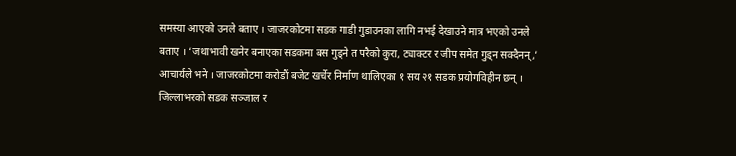समस्या आएको उनले बताए । जाजरकोटमा सडक गाडी गुडाउनका लागि नभई देखाउने मात्र भएको उनले बताए । ‘जथाभावी खनेर बनाएका सडकमा बस गुड्ने त परैको कुरा, ट्याक्टर र जीप समेत गुड्न सक्दैनन्,’ आचार्यले भने । जाजरकोटमा करोडौं बजेट खर्चेर निर्माण थालिएका १ सय २१ सडक प्रयोगविहीन छन् । जिल्लाभरको सडक सञ्जाल र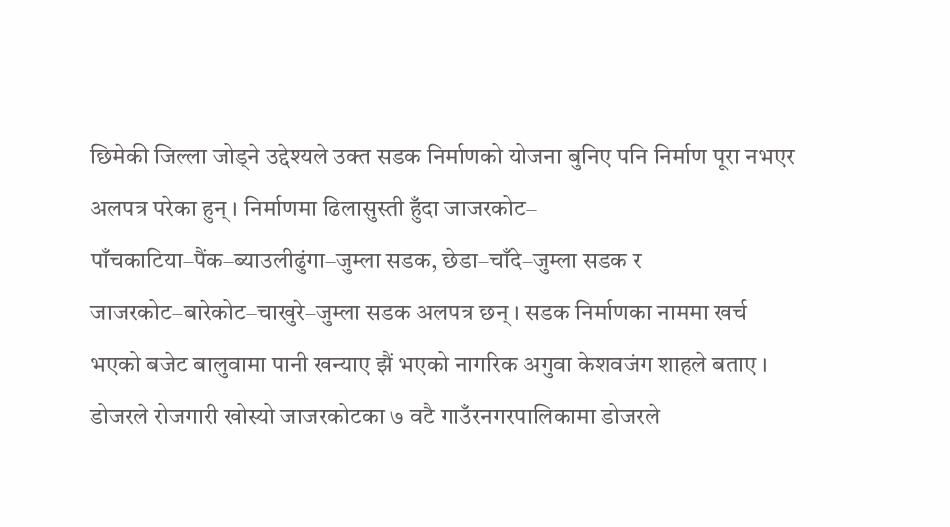छिमेकी जिल्ला जोड्ने उद्देश्यले उक्त सडक निर्माणको योजना बुनिए पनि निर्माण पूरा नभएर अलपत्र परेका हुन् । निर्माणमा ढिलासुस्ती हुँदा जाजरकोट– पाँचकाटिया–पैंक–ब्याउलीढुंगा–जुम्ला सडक, छेडा–चाँदे–जुम्ला सडक र जाजरकोट–बारेकोट–चाखुरे–जुम्ला सडक अलपत्र छन् । सडक निर्माणका नाममा खर्च भएको बजेट बालुवामा पानी खन्याए झैं भएको नागरिक अगुवा केशवजंग शाहले बताए । डोजरले रोजगारी खोस्यो जाजरकोटका ७ वटै गाउँरनगरपालिकामा डोजरले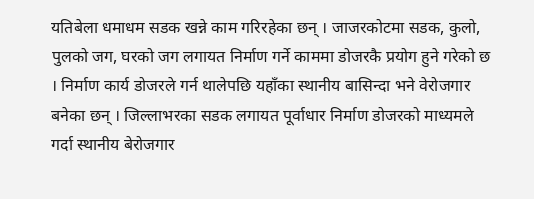यतिबेला धमाधम सडक खन्ने काम गरिरहेका छन् । जाजरकोटमा सडक, कुलो, पुलको जग, घरको जग लगायत निर्माण गर्ने काममा डोजरकै प्रयोग हुने गरेको छ । निर्माण कार्य डोजरले गर्न थालेपछि यहाँका स्थानीय बासिन्दा भने वेरोजगार बनेका छन् । जिल्लाभरका सडक लगायत पूर्वाधार निर्माण डोजरको माध्यमले गर्दा स्थानीय बेरोजगार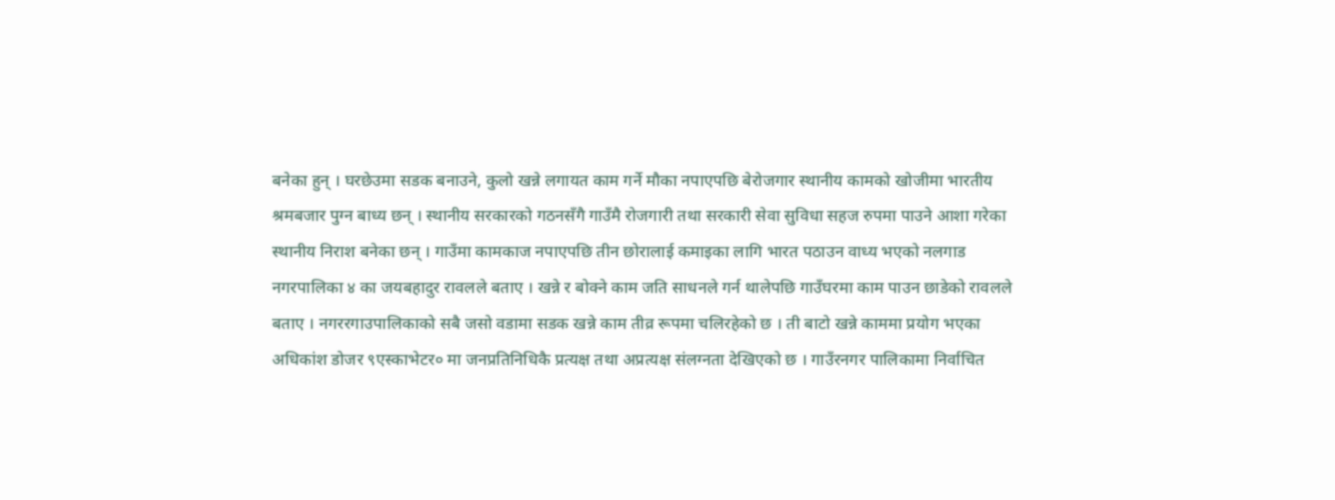बनेका हुन् । घरछेउमा सडक बनाउने, कुलो खन्ने लगायत काम गर्ने मौका नपाएपछि बेरोजगार स्थानीय कामको खोजीमा भारतीय श्रमबजार पुग्न बाध्य छन् । स्थानीय सरकारको गठनसँगै गाउँमै रोजगारी तथा सरकारी सेवा सुविधा सहज रुपमा पाउने आशा गरेका स्थानीय निराश बनेका छन् । गाउँमा कामकाज नपाएपछि तीन छोरालाई कमाइका लागि भारत पठाउन वाध्य भएको नलगाड नगरपालिका ४ का जयबहादुर रावलले बताए । खन्ने र बोक्ने काम जति साधनले गर्न थालेपछि गाउँघरमा काम पाउन छाडेको रावलले बताए । नगररगाउपालिकाको सबै जसो वडामा सडक खन्ने काम तीव्र रूपमा चलिरहेको छ । ती बाटो खन्ने काममा प्रयोग भएका अधिकांश डोजर ९एस्काभेटर० मा जनप्रतिनिधिकै प्रत्यक्ष तथा अप्रत्यक्ष संलग्नता देखिएको छ । गाउँरनगर पालिकामा निर्वाचित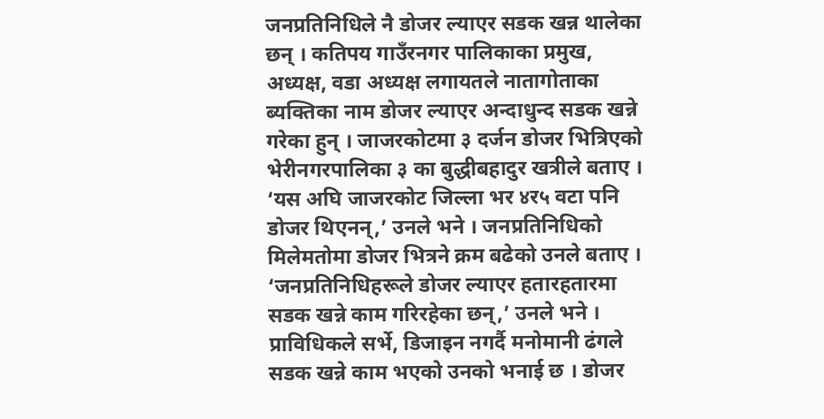जनप्रतिनिधिले नै डोजर ल्याएर सडक खन्न थालेका छन् । कतिपय गाउँरनगर पालिकाका प्रमुख, अध्यक्ष, वडा अध्यक्ष लगायतले नातागोताका ब्यक्तिका नाम डोजर ल्याएर अन्दाधुन्द सडक खन्ने गरेका हुन् । जाजरकोटमा ३ दर्जन डोजर भित्रिएको भेरीनगरपालिका ३ का बुद्धीबहादुर खत्रीले बताए । ‘यस अघि जाजरकोट जिल्ला भर ४र५ वटा पनि डोजर थिएनन्,’ उनले भने । जनप्रतिनिधिको मिलेमतोमा डोजर भित्रने क्रम बढेको उनले बताए । ‘जनप्रतिनिधिहरूले डोजर ल्याएर हतारहतारमा सडक खन्ने काम गरिरहेका छन्,’ उनले भने । प्राविधिकले सर्भे, डिजाइन नगर्दै मनोमानी ढंगले सडक खन्ने काम भएको उनको भनाई छ । डोजर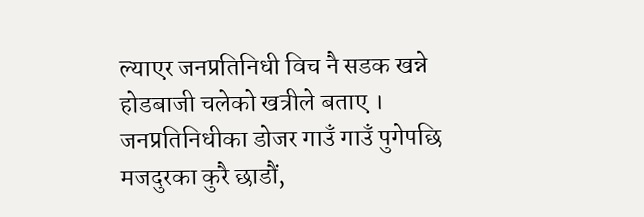ल्याएर जनप्रतिनिधी विच नै सडक खन्ने होडबाजी चलेको खत्रीले बताए । जनप्रतिनिधीका डोजर गाउँ गाउँ पुगेपछि मजदुरका कुरै छाडौं,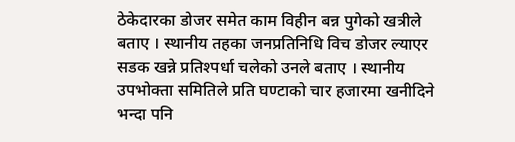ठेकेदारका डोजर समेत काम विहीन बन्न पुगेको खत्रीले बताए । स्थानीय तहका जनप्रतिनिधि विच डोजर ल्याएर सडक खन्ने प्रतिश्पर्धा चलेको उनले बताए । स्थानीय उपभोक्ता समितिले प्रति घण्टाको चार हजारमा खनीदिने भन्दा पनि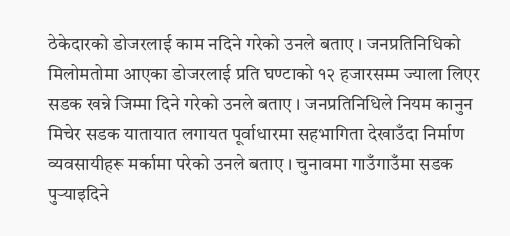ठेकेदारको डोजरलाई काम नदिने गरेको उनले बताए । जनप्रतिनिधिको मिलोमतोमा आएका डोजरलाई प्रति घण्टाको १२ हजारसम्म ज्याला लिएर सडक खन्ने जिम्मा दिने गरेको उनले बताए । जनप्रतिनिधिले नियम कानुन मिचेर सडक यातायात लगायत पूर्वाधारमा सहभागिता देखाउँदा निर्माण व्यवसायीहरू मर्कामा परेको उनले बताए । चुनावमा गाउँगाउँमा सडक पुर्‍याइदिने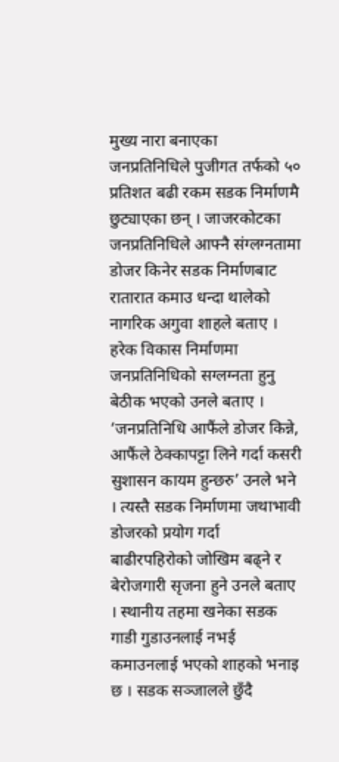मुख्य नारा बनाएका जनप्रतिनिधिले पुजीगत तर्फको ५० प्रतिशत बढी रकम सडक निर्माणमै छुट्याएका छन् । जाजरकोटका जनप्रतिनिधिले आफ्नै संग्लग्नतामा डोजर किनेर सडक निर्माणबाट रातारात कमाउ धन्दा थालेको नागरिक अगुवा शाहले बताए । हरेक विकास निर्माणमा जनप्रतिनिधिको सग्लग्नता हुनु बेठीक भएको उनले बताए । ‘जनप्रतिनिधि आफैंले डोजर किन्ने, आफैंले ठेक्कापट्टा लिने गर्दा कसरी सुशासन कायम हुन्छरु’ उनले भने । त्यस्तै सडक निर्माणमा जथाभावी डोजरको प्रयोग गर्दा बाढीरपहिरोको जोखिम बढ्ने र बेरोजगारी सृजना हुने उनले बताए । स्थानीय तहमा खनेका सडक गाडी गुडाउनलाई नभई कमाउनलाई भएको शाहको भनाइ छ । सडक सञ्जालले छुँदै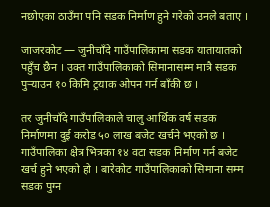नछोएका ठाउँमा पनि सडक निर्माण हुने गरेको उनले बताए ।

जाजरकोट — जुनीचाँदे गाउँपालिकामा सडक यातायातको पहुँच छैन । उक्त गाउँपालिकाको सिमानासम्म मात्रै सडक पुर्‍याउन १० किमि ट्रयाक ओपन गर्न बाँकी छ ।

तर जुनीचाँदे गाउँपालिकाले चालु आर्थिक वर्ष सडक निर्माणमा दुई करोड ५० लाख बजेट खर्चने भएको छ । गाउँपालिका क्षेत्र भित्रका १४ वटा सडक निर्माण गर्न बजेट खर्च हुने भएको हो । बारेकोट गाउँपालिकाको सिमाना सम्म सडक पुग्न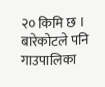२० किमि छ । बारेकोटले पनि गाउपालिका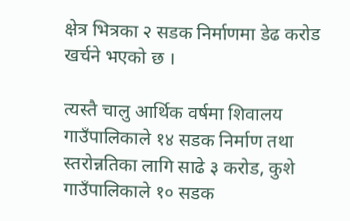क्षेत्र भित्रका २ सडक निर्माणमा डेढ करोड खर्चने भएको छ ।

त्यस्तै चालु आर्थिक वर्षमा शिवालय गाउँपालिकाले १४ सडक निर्माण तथा स्तरोन्नतिका लागि साढे ३ करोड, कुशे गाउँपालिकाले १० सडक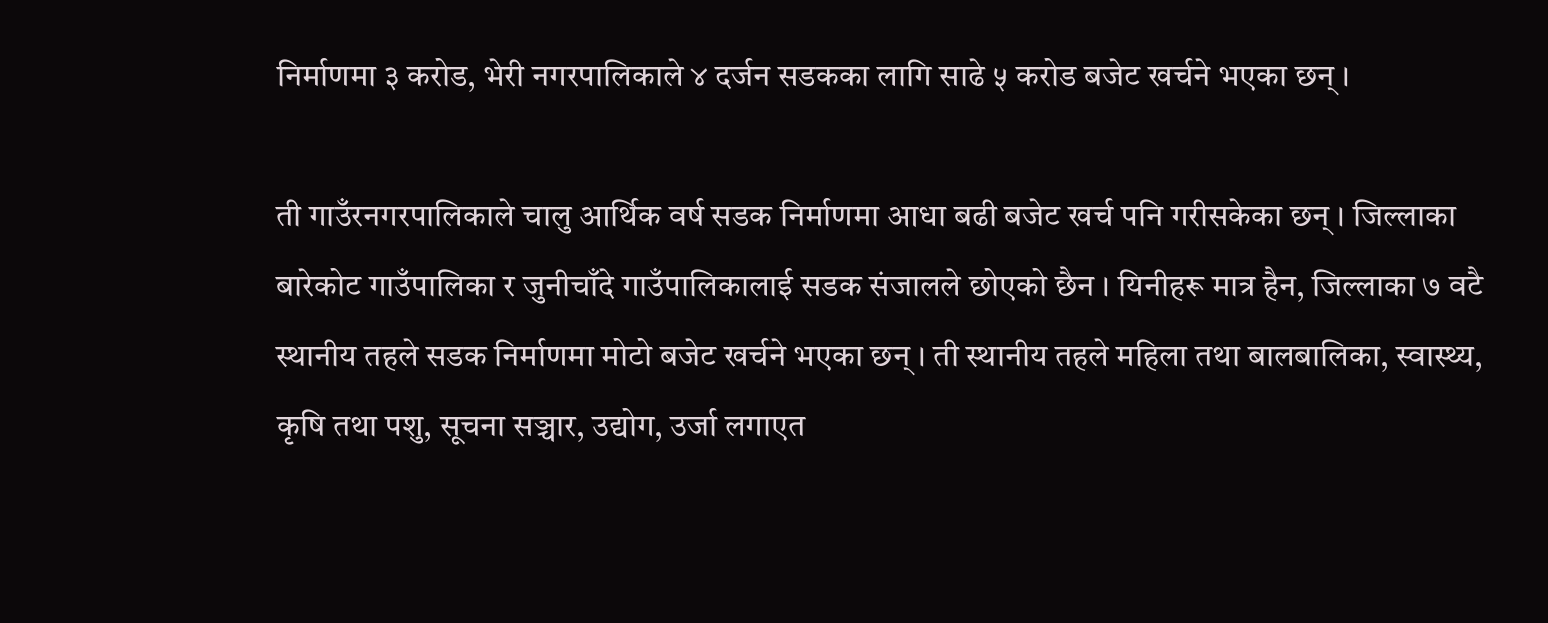निर्माणमा ३ करोड, भेरी नगरपालिकाले ४ दर्जन सडकका लागि साढे ५ करोड बजेट खर्चने भएका छन् ।

ती गाउँरनगरपालिकाले चालु आर्थिक वर्ष सडक निर्माणमा आधा बढी बजेट खर्च पनि गरीसकेका छन् । जिल्लाका बारेकोट गाउँपालिका र जुनीचाँदे गाउँपालिकालाई सडक संजालले छोएको छैन । यिनीहरू मात्र हैन, जिल्लाका ७ वटै स्थानीय तहले सडक निर्माणमा मोटो बजेट खर्चने भएका छन् । ती स्थानीय तहले महिला तथा बालबालिका, स्वास्थ्य, कृषि तथा पशु, सूचना सञ्चार, उद्योग, उर्जा लगाएत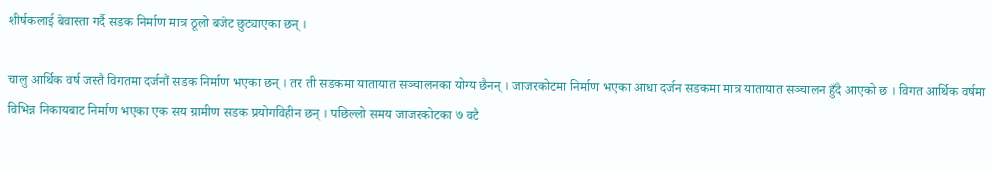शीर्षकलाई बेवास्ता गर्दै सडक निर्माण मात्र ठूलो बजेट छुट्याएका छन् ।

चालु आर्थिक वर्ष जस्तै विगतमा दर्जनौं सडक निर्माण भएका छन् । तर ती सडकमा यातायात सञ्चालनका योग्य छैनन् । जाजरकोटमा निर्माण भएका आधा दर्जन सडकमा मात्र यातायात सञ्चालन हुँदै आएको छ । विगत आर्थिक वर्षमा विभिन्न निकायबाट निर्माण भएका एक सय ग्रामीण सडक प्रयोगविहीन छन् । पछिल्लो समय जाजरकोटका ७ वटै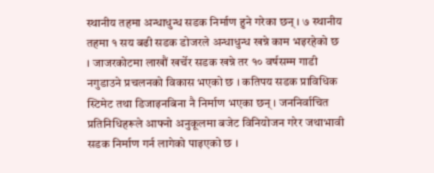स्थानीय तहमा अन्धाधुन्ध सडक निर्माण हुने गरेका छन् । ७ स्थानीय तहमा १ सय बढी सडक डोजरले अन्धाधुन्ध खन्ने काम भइरहेको छ । जाजरकोटमा लाखौं खर्चेर सडक खन्ने तर १० वर्षसम्म गाडी नगुडाउने प्रचलनको विकास भएको छ । कतिपय सडक प्राविधिक स्टिमेट तथा डिजाइनबिना नै निर्माण भएका छन् । जननिर्वाचित प्रतिनिधिहरूले आफ्नो अनुकूलमा बजेट विनियोजन गरेर जथाभावी सडक निर्माण गर्न लागेको पाइएको छ ।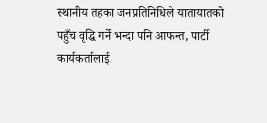स्थानीय तहका जनप्रतिनिधिले यातायातको पहुँच वृद्धि गर्ने भन्दा पनि आफन्त, पार्टी कार्यकर्तालाई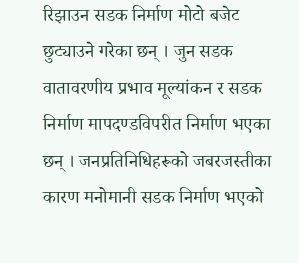रिझाउन सडक निर्माण मोटो बजेट छुट्याउने गरेका छन् । जुन सडक वातावरणीय प्रभाव मूल्यांकन र सडक निर्माण मापदण्डविपरीत निर्माण भएका छन् । जनप्रतिनिधिहरूको जबरजस्तीका कारण मनोमानी सडक निर्माण भएको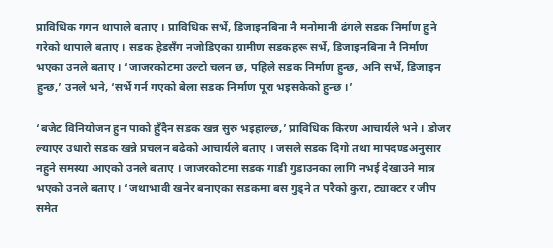प्राविधिक गगन थापाले बताए । प्राविधिक सर्भे, डिजाइनबिना नै मनोमानी ढंगले सडक निर्माण हुने गरेको थापाले बताए । सडक हेडसँग नजोडिएका ग्रामीण सडकहरू सर्भे, डिजाइनबिना नै निर्माण भएका उनले बताए । ‘जाजरकोटमा उल्टो चलन छ, पहिले सडक निर्माण हुन्छ, अनि सर्भे, डिजाइन हुन्छ,’ उनले भने, ‘सर्भे गर्न गएको बेला सडक निर्माण पूरा भइसकेको हुन्छ ।’

‘बजेट विनियोजन हुन पाको हुँदैन सडक खन्न सुरु भइहाल्छ,’ प्राविधिक किरण आचार्यले भने । डोजर ल्याएर उधारो सडक खन्ने प्रचलन बढेको आचार्यले बताए । जसले सडक दिगो तथा मापदण्डअनुसार नहुने समस्या आएको उनले बताए । जाजरकोटमा सडक गाडी गुडाउनका लागि नभई देखाउने मात्र भएको उनले बताए । ‘जथाभावी खनेर बनाएका सडकमा बस गुड्ने त परैको कुरा, ट्याक्टर र जीप समेत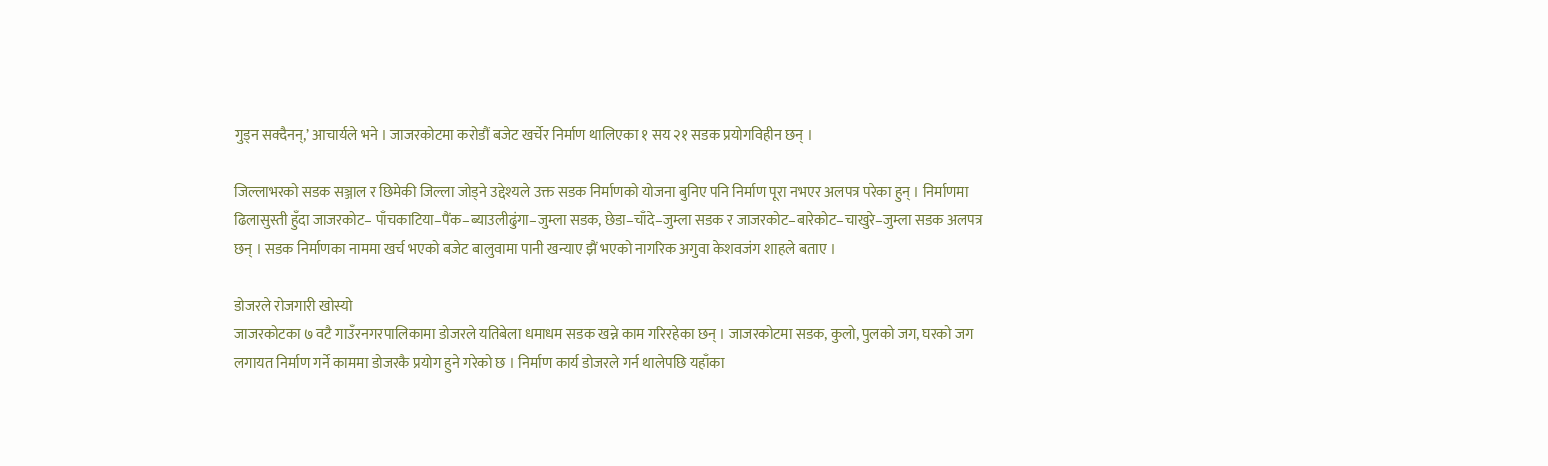गुड्न सक्दैनन्,’ आचार्यले भने । जाजरकोटमा करोडौं बजेट खर्चेर निर्माण थालिएका १ सय २१ सडक प्रयोगविहीन छन् ।

जिल्लाभरको सडक सञ्जाल र छिमेकी जिल्ला जोड्ने उद्देश्यले उक्त सडक निर्माणको योजना बुनिए पनि निर्माण पूरा नभएर अलपत्र परेका हुन् । निर्माणमा ढिलासुस्ती हुँदा जाजरकोट– पाँचकाटिया–पैंक–ब्याउलीढुंगा–जुम्ला सडक, छेडा–चाँदे–जुम्ला सडक र जाजरकोट–बारेकोट–चाखुरे–जुम्ला सडक अलपत्र छन् । सडक निर्माणका नाममा खर्च भएको बजेट बालुवामा पानी खन्याए झैं भएको नागरिक अगुवा केशवजंग शाहले बताए ।

डोजरले रोजगारी खोस्यो
जाजरकोटका ७ वटै गाउँरनगरपालिकामा डोजरले यतिबेला धमाधम सडक खन्ने काम गरिरहेका छन् । जाजरकोटमा सडक, कुलो, पुलको जग, घरको जग लगायत निर्माण गर्ने काममा डोजरकै प्रयोग हुने गरेको छ । निर्माण कार्य डोजरले गर्न थालेपछि यहाँका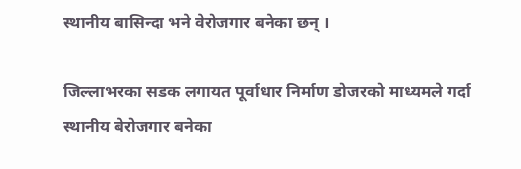स्थानीय बासिन्दा भने वेरोजगार बनेका छन् ।

जिल्लाभरका सडक लगायत पूर्वाधार निर्माण डोजरको माध्यमले गर्दा स्थानीय बेरोजगार बनेका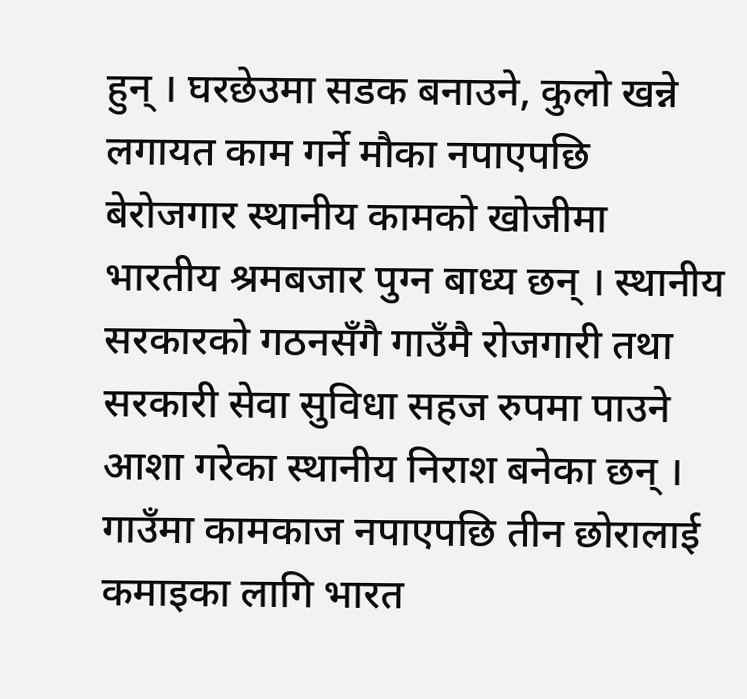हुन् । घरछेउमा सडक बनाउने, कुलो खन्ने लगायत काम गर्ने मौका नपाएपछि बेरोजगार स्थानीय कामको खोजीमा भारतीय श्रमबजार पुग्न बाध्य छन् । स्थानीय सरकारको गठनसँगै गाउँमै रोजगारी तथा सरकारी सेवा सुविधा सहज रुपमा पाउने आशा गरेका स्थानीय निराश बनेका छन् । गाउँमा कामकाज नपाएपछि तीन छोरालाई कमाइका लागि भारत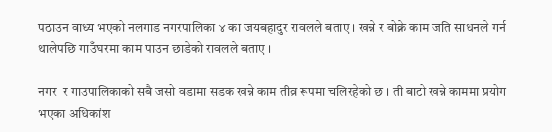पठाउन वाध्य भएको नलगाड नगरपालिका ४ का जयबहादुर रावलले बताए । खन्ने र बोक्ने काम जति साधनले गर्न थालेपछि गाउँघरमा काम पाउन छाडेको रावलले बताए ।

नगर  र गाउपालिकाको सबै जसो वडामा सडक खन्ने काम तीव्र रूपमा चलिरहेको छ । ती बाटो खन्ने काममा प्रयोग भएका अधिकांश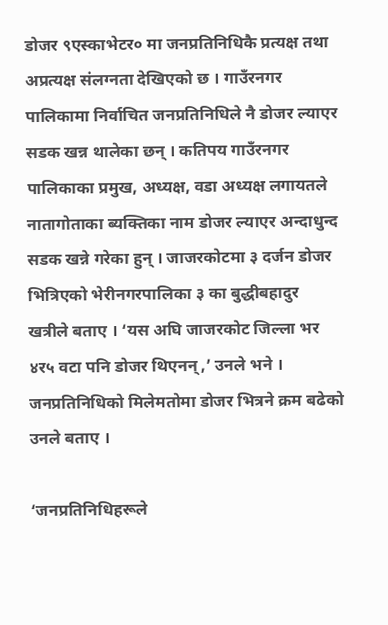डोजर ९एस्काभेटर० मा जनप्रतिनिधिकै प्रत्यक्ष तथा अप्रत्यक्ष संलग्नता देखिएको छ । गाउँरनगर पालिकामा निर्वाचित जनप्रतिनिधिले नै डोजर ल्याएर सडक खन्न थालेका छन् । कतिपय गाउँरनगर पालिकाका प्रमुख, अध्यक्ष, वडा अध्यक्ष लगायतले नातागोताका ब्यक्तिका नाम डोजर ल्याएर अन्दाधुन्द सडक खन्ने गरेका हुन् । जाजरकोटमा ३ दर्जन डोजर भित्रिएको भेरीनगरपालिका ३ का बुद्धीबहादुर खत्रीले बताए । ‘यस अघि जाजरकोट जिल्ला भर ४र५ वटा पनि डोजर थिएनन्,’ उनले भने । जनप्रतिनिधिको मिलेमतोमा डोजर भित्रने क्रम बढेको उनले बताए ।

‘जनप्रतिनिधिहरूले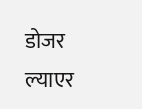डोजर ल्याएर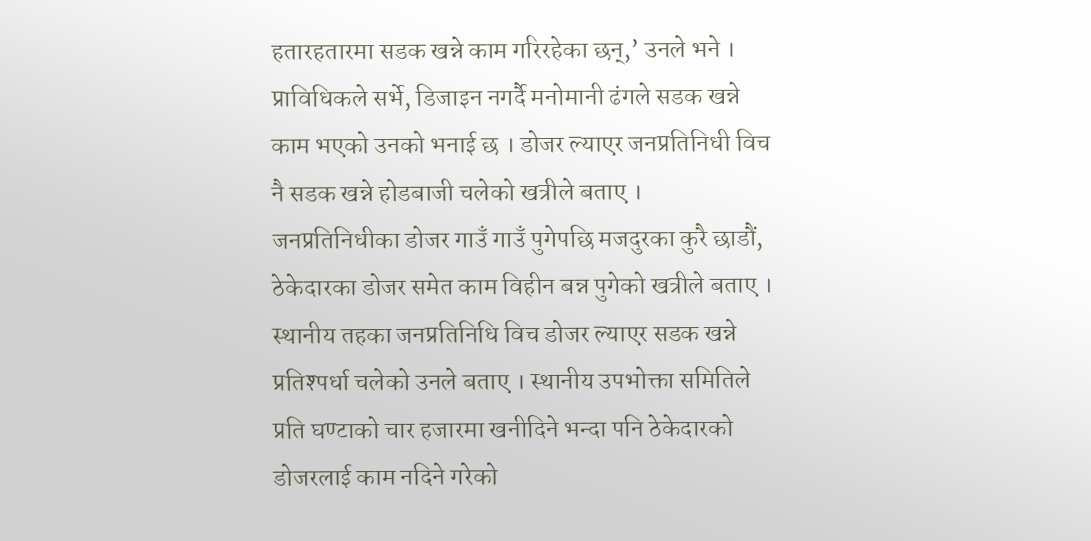हतारहतारमा सडक खन्ने काम गरिरहेका छन्,’ उनले भने । प्राविधिकले सर्भे, डिजाइन नगर्दै मनोमानी ढंगले सडक खन्ने काम भएको उनको भनाई छ । डोजर ल्याएर जनप्रतिनिधी विच नै सडक खन्ने होडबाजी चलेको खत्रीले बताए । जनप्रतिनिधीका डोजर गाउँ गाउँ पुगेपछि मजदुरका कुरै छाडौं, ठेकेदारका डोजर समेत काम विहीन बन्न पुगेको खत्रीले बताए । स्थानीय तहका जनप्रतिनिधि विच डोजर ल्याएर सडक खन्ने प्रतिश्पर्धा चलेको उनले बताए । स्थानीय उपभोक्ता समितिले प्रति घण्टाको चार हजारमा खनीदिने भन्दा पनि ठेकेदारको डोजरलाई काम नदिने गरेको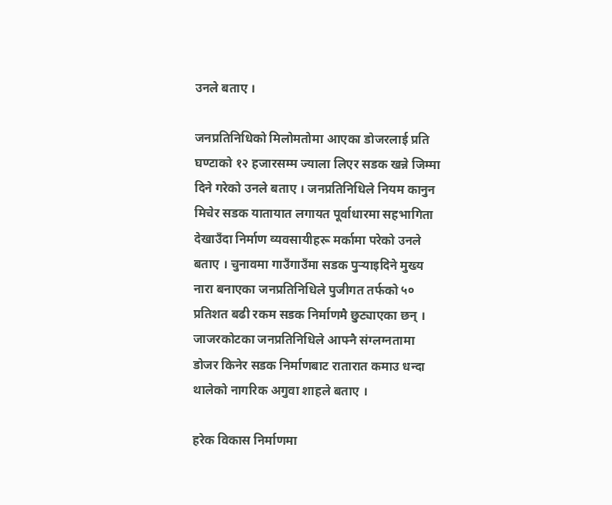उनले बताए ।

जनप्रतिनिधिको मिलोमतोमा आएका डोजरलाई प्रति घण्टाको १२ हजारसम्म ज्याला लिएर सडक खन्ने जिम्मा दिने गरेको उनले बताए । जनप्रतिनिधिले नियम कानुन मिचेर सडक यातायात लगायत पूर्वाधारमा सहभागिता देखाउँदा निर्माण व्यवसायीहरू मर्कामा परेको उनले बताए । चुनावमा गाउँगाउँमा सडक पुर्‍याइदिने मुख्य नारा बनाएका जनप्रतिनिधिले पुजीगत तर्फको ५० प्रतिशत बढी रकम सडक निर्माणमै छुट्याएका छन् । जाजरकोटका जनप्रतिनिधिले आफ्नै संग्लग्नतामा डोजर किनेर सडक निर्माणबाट रातारात कमाउ धन्दा थालेको नागरिक अगुवा शाहले बताए ।

हरेक विकास निर्माणमा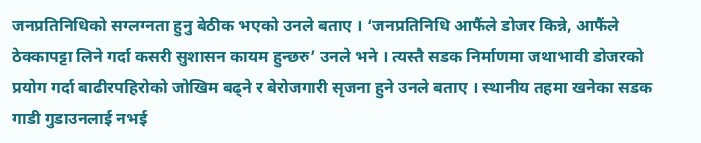जनप्रतिनिधिको सग्लग्नता हुनु बेठीक भएको उनले बताए । ‘जनप्रतिनिधि आफैंले डोजर किन्ने, आफैंले ठेक्कापट्टा लिने गर्दा कसरी सुशासन कायम हुन्छरु’ उनले भने । त्यस्तै सडक निर्माणमा जथाभावी डोजरको प्रयोग गर्दा बाढीरपहिरोको जोखिम बढ्ने र बेरोजगारी सृजना हुने उनले बताए । स्थानीय तहमा खनेका सडक गाडी गुडाउनलाई नभई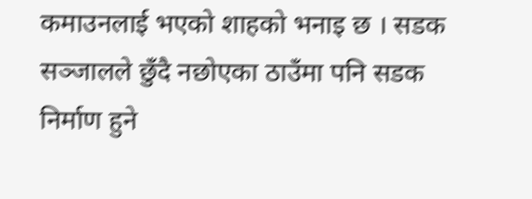कमाउनलाई भएको शाहको भनाइ छ । सडक सञ्जालले छुँदै नछोएका ठाउँमा पनि सडक निर्माण हुने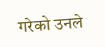गरेको उनले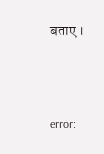बताए ।





error: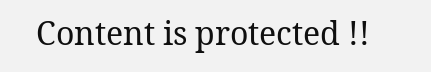Content is protected !!